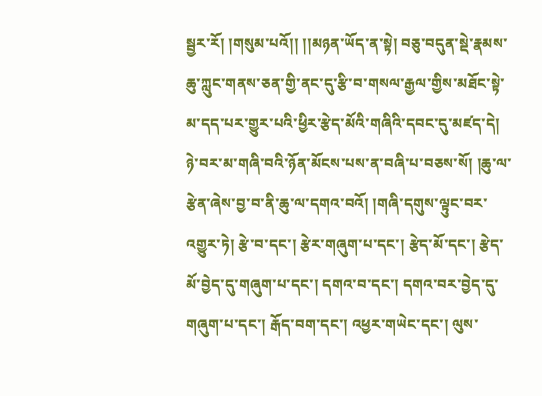སྦྱར་རོ། །གསུམ་པའོ།། །།མཉན་ཡོད་ན་སྟེ། བཅུ་བདུན་སྡེ་རྣམས་ཆུ་ཀླུང་གནས་ཅན་གྱི་ནང་དུ་རྩི་བ་གསལ་རྒྱལ་གྱིས་མཐོང་སྟེ་མ་དད་པར་གྱུར་པའི་ཕྱིར་རྩེད་མོའི་གཞིའི་དབང་དུ་མཛད་དེ། ཉེ་བར་མ་གཞི་བའི་ཉོན་མོངས་པས་ན་བཞི་པ་བཅས་སོ། །ཆུ་ལ་རྩེན་ཞེས་བྱ་བ་ནི་ཆུ་ལ་དགའ་བའོ། །གཞི་དགུས་ལྟུང་བར་འགྱུར་ཏེ། རྩེ་བ་དང་། རྩེར་གཞུག་པ་དང་། རྩེད་མོ་དང་། རྩེད་མོ་བྱེད་དུ་གཞུག་པ་དང་། དགའ་བ་དང་། དགའ་བར་བྱེད་དུ་གཞུག་པ་དང་། རྒོད་བག་དང་། འཕྱར་གཡེང་དང་། ལུས་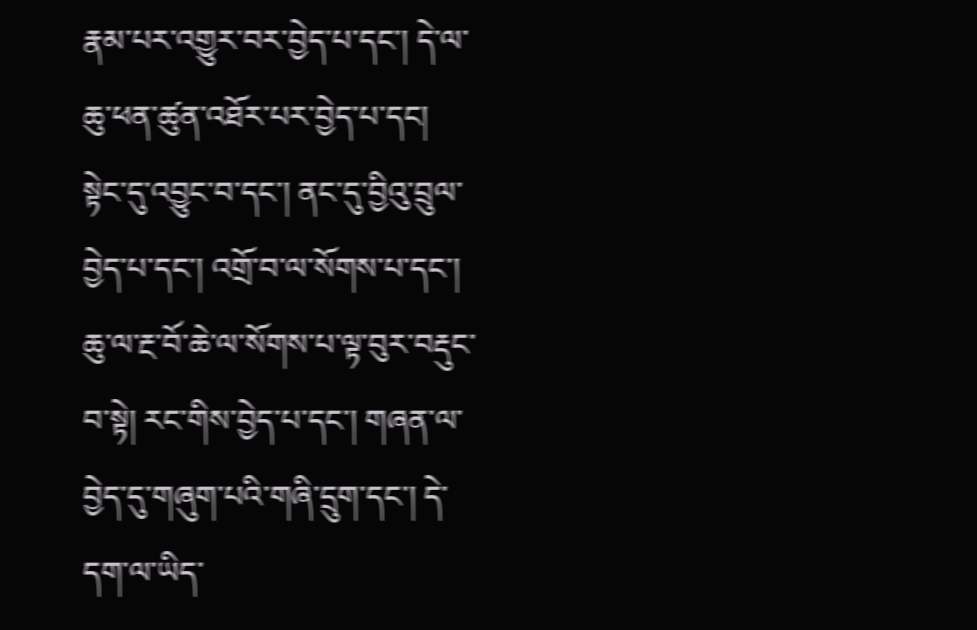རྣམ་པར་འགྱུར་བར་བྱེད་པ་དང་། དེ་ལ་ཆུ་ཕན་ཚུན་འཐོར་པར་བྱེད་པ་དང། སྟེང་དུ་འབྱུང་བ་དང་། ནང་དུ་བྱིའུ་བྲུལ་བྱེད་པ་དང་། འགྲོ་བ་ལ་སོགས་པ་དང་། ཆུ་ལ་རྔ་བོ་ཆེ་ལ་སོགས་པ་ལྟ་བུར་བརྡུང་བ་སྟེ། རང་གིས་བྱེད་པ་དང་། གཞན་ལ་བྱེད་དུ་གཞུག་པའི་གཞི་དྲུག་དང་། དེ་དག་ལ་ཡིད་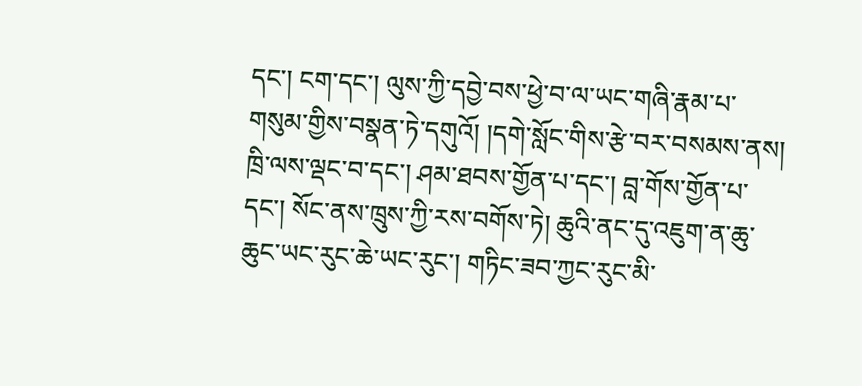དང་། ངག་དང་། ལུས་ཀྱི་དབྱེ་བས་ཕྱེ་བ་ལ་ཡང་གཞི་རྣམ་པ་གསུམ་གྱིས་བསྣན་ཏེ་དགུའོ། །དགེ་སློང་གིས་རྩེ་བར་བསམས་ནས། ཁྲི་ལས་ལྡང་བ་དང་། ཤམ་ཐབས་གྱོན་པ་དང་། བླ་གོས་གྱོན་པ་དང་། སོང་ནས་ཁྲུས་ཀྱི་རས་བགོས་ཏེ། ཆུའི་ནང་དུ་འཇུག་ན་ཆུ་ཆུང་ཡང་རུང་ཆེ་ཡང་རུང་། གཏིང་ཟབ་ཀྱང་རུང་མི་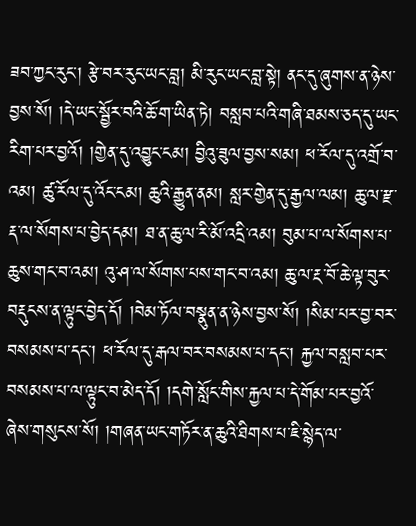ཟབ་ཀྱང་རུང་། རྩེ་བར་རུང་ཡང་བླ། མི་རུང་ཡང་བླ་སྟེ། ནང་དུ་ཞུགས་ན་ཉེས་བྱས་སོ། །དེ་ཡང་སྦྱོར་བའི་ཆོ་ག་ཡིན་ཏེ། བསླབ་པའི་གཞི་ཐམས་ཅད་དུ་ཡང་རིག་པར་བྱའོ། །གྱེན་དུ་འབྱུང་ངམ། བྱིའུ་ཟུལ་བྱས་སམ། ཕ་རོལ་དུ་འགྲོ་བ་འམ། ཚུ་རོལ་དུ་འོང་ངམ། ཆུའི་རྒྱུན་ནམ། སླར་གྱེན་དུ་རྒྱལ་ལམ། ཆུ་ལ་རྫ་རྡ་ལ་སོགས་པ་བྱེད་དམ། ཐ་ན་ཆུ་ལ་རི་མོ་འདྲི་འམ། བུམ་པ་ལ་སོགས་པ་ཆུས་གང་བ་འམ། འུ་ཤ་ལ་སོགས་པས་གང་བ་འམ། ཆུ་ལ་རྔ་བོ་ཆེ་ལྟ་བུར་བརྡུངས་ན་ལྟུང་བྱེད་དོ། །བེམ་ཏོལ་བསྣུན་ན་ཉེས་བྱས་སོ། །སིམ་པར་བྱ་བར་བསམས་པ་དང་། ཕ་རོལ་དུ་རྒལ་བར་བསམས་པ་དང་། རྐྱལ་བསླབ་པར་བསམས་པ་ལ་ལྟུང་བ་མེད་དོ། །དགེ་སློང་གིས་རྐྱལ་པ་དེ་གོམ་པར་བྱའོ་ཞེས་གསུངས་སོ། །གཞན་ཡང་གཏོར་ན་ཆུའི་ཐིགས་པ་ཇི་སྙེད་ལ་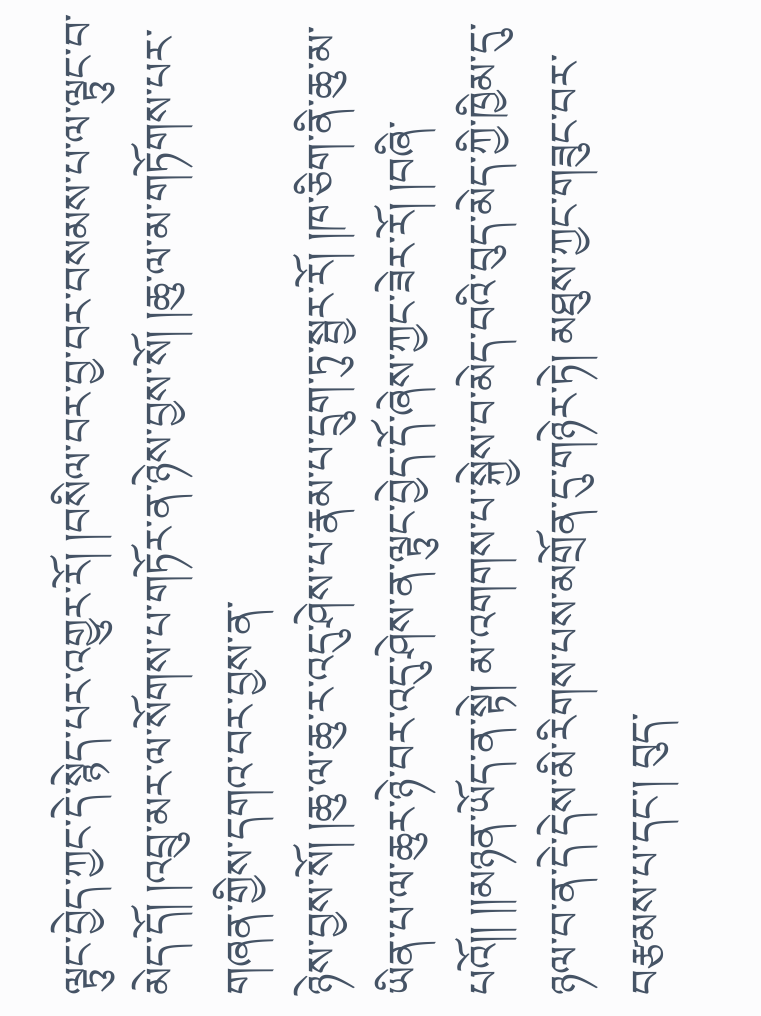ལྟུང་བྱེད་ཀྱང་དེ་སྙེད་པར་འགྱུར་རོ། །བསིལ་བར་བྱ་བར་བསམས་པ་ལ་ལྟུང་བ་མེད་དོ། །འབྲུ་མར་ལ་སོགས་པ་གཏོར་ན་ཉེས་བྱས་སོ། །ཆུ་ལ་མ་གཏོགས་པར་གཞན་གྱིས་དགའ་བར་བྱས་ན་
ཉེས་བྱས་སོ། །ཆུ་ལ་ཆུ་ར་འདུ་ཤེས་པ་རྣམ་པ་དྲུག་ཏུ་སྦྱར་རོ། །ཁ་ཅིག་ནི་ཆུ་མ་ཡིན་པ་ལ་ཆུར་ཉེ་བར་འདུ་ཤེས་ན་ལྟུང་བྱེད་དོ་ཞེས་ཀྱང་ཟེར་རོ། །བཞི་པའོ།། །།མཉན་ཡོད་ན་སྟེ། མ་འགགས་པ་སྐྱེས་བ་མེད་བའི་བུད་མེད་ཀྱི་ཁྱིམ་དུ་ཉལ་བ་ན་དེ་དེས་མི་རིགས་པས་མགྲོན་དུ་གཉེར་ཏེ། མཐུས་ཀྱང་གཟུང་བར་བརྩམས་པ་དང་། བུད་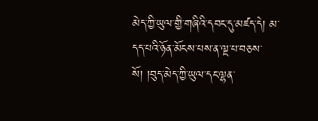མེད་ཀྱི་ཡུལ་གྱི་གཞིའི་དབང་དུ་མཛད་དེ། མ་དད་པའི་ཉོན་མོངས་པས་ན་ལྔ་པ་བཅས་སོ། །བུད་མེད་ཀྱི་ཡུལ་དང་ལྷན་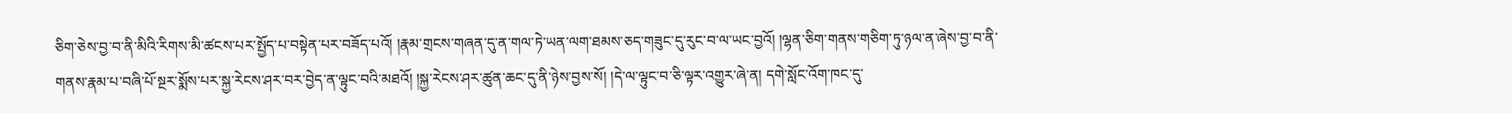ཅིག་ཅེས་བྱ་བ་ནི་མིའི་རིགས་མི་ཚངས་པར་སྤྱོད་པ་བསྟེན་པར་བཟོད་པའོ། །རྣམ་གྲངས་གཞན་དུ་ན་གལ་ཏེ་ཡན་ལག་ཐམས་ཅད་གཟུང་དུ་རུང་བ་ལ་ཡང་བྱའོ། །ལྷན་ཅིག་གནས་གཅིག་ཏུ་ཉལ་ན་ཞེས་བྱ་བ་ནི་གནས་རྣམ་པ་བཞི་པོ་སྔར་སྨོས་པར་སྐྱ་རེངས་ཤར་བར་བྱེད་ན་ལྟུང་བའི་མཐའོ། །སྐྱ་རེངས་ཤར་ཚུན་ཆང་དུ་ནི་ཉེས་བྱས་སོ། །དེ་ལ་ལྟུང་བ་ཅི་ལྟར་འགྱུར་ཞེ་ན། དགེ་སློང་འོག་ཁང་དུ་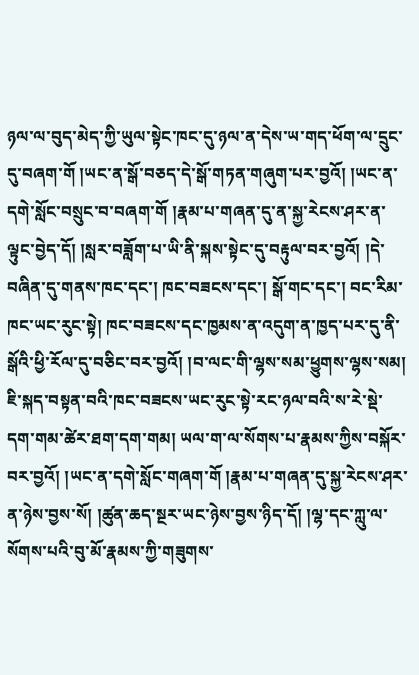ཉལ་ལ་བུད་མེད་ཀྱི་ཡུལ་སྟེང་ཁང་དུ་ཉལ་ན་དེས་ཡ་གད་ཕོག་ལ་དྲུང་དུ་བཞག་གོ །ཡང་ན་སྒོ་བཅད་དེ་སྒོ་གཏན་གཞུག་པར་བྱའོ། །ཡང་ན་དགེ་སློང་བསྲུང་བ་བཞག་གོ །རྣམ་པ་གཞན་དུ་ན་སྐྱ་རེངས་ཤར་ན་ལྟུང་བྱེད་དོ། །སླར་བཟློག་པ་ཡི་ནི་སྐས་སྟེང་དུ་བརྟུལ་བར་བྱའོ། །དེ་བཞིན་དུ་གནས་ཁང་དང་། ཁང་བཟངས་དང་། སྒོ་གང་དང་། བང་རིམ་ཁང་ཡང་རུང་སྟེ། ཁང་བཟངས་དང་ཁྱམས་ན་འདུག་ན་ཁྱད་པར་དུ་ནི་སྒོའི་ཕྱི་རོལ་དུ་བཅིང་བར་བྱའོ། །བ་ལང་གི་ལྷས་སམ་ཕྱུགས་ལྷས་སམ། ཇི་སྐད་བསྟན་བའི་ཁང་བཟངས་ཡང་རུང་སྟེ་རང་ཉལ་བའི་ས་རེ་སྡེ་དག་གམ་ཚེར་ཐག་དག་གམ། ཡལ་ག་ལ་སོགས་པ་རྣམས་ཀྱིས་བསྐོར་བར་བྱའོ། །ཡང་ན་དགེ་སློང་གཞག་གོ །རྣམ་པ་གཞན་དུ་སྐྱ་རེངས་ཤར་ན་ཉེས་བྱས་སོ། །ཚུན་ཆད་སྔར་ཡང་ཉེས་བྱས་ཉིད་དོ། །ལྷ་དང་ཀླུ་ལ་སོགས་པའི་བུ་མོ་རྣམས་ཀྱི་གཟུགས་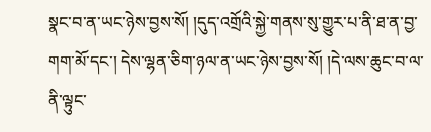སྣང་བ་ན་ཡང་ཉེས་བྱས་སོ། །དུད་འགྲོའི་སྐྱེ་གནས་སུ་གྱུར་པ་ནི་ཐ་ན་བྱ་གག་མོ་དང་། དེས་ལྷན་ཅིག་ཉལ་ན་ཡང་ཉེས་བྱས་སོ། །དེ་ལས་ཆུང་བ་ལ་ནི་ལྟུང་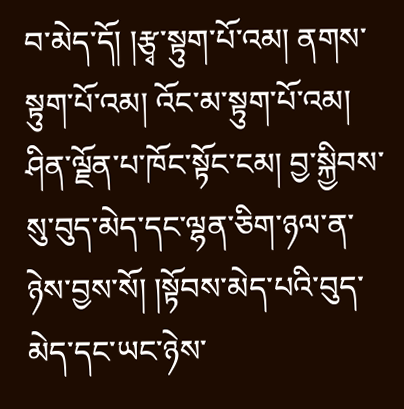བ་མེད་དོ། །རྩྭ་སྟུག་པོ་འམ། ནགས་སྟུག་པོ་འམ། འོང་མ་སྟུག་པོ་འམ། ཤིན་ལྗོན་པ་ཁོང་སྟོང་ངམ། བྱ་སྐྱིབས་སུ་བུད་མེད་དང་ལྷན་ཅིག་ཉལ་ན་ཉེས་བྱས་སོ། །སྟོབས་མེད་པའི་བུད་མེད་དང་ཡང་ཉེས་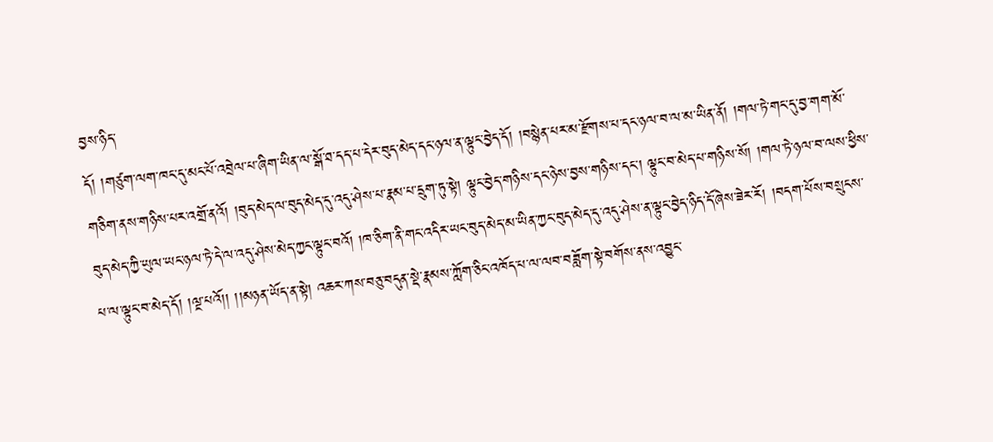བྱས་ཉིད་
དོ། །གཙུག་ལག་ཁང་དུ་མང་པོ་འབྲེལ་པ་ཞིག་ཡིན་ལ་སྒོ་ཐ་དད་པ་དེར་བུད་མེད་དང་ཉལ་ན་ལྟུང་བྱེད་དོ། །བསྙེན་པར་མ་རྫོགས་པ་དང་ཉལ་བ་ལ་མ་ཡིན་ནོ། །གལ་ཏེ་གང་དུ་བྱ་གག་མོ་གཅིག་ནས་གཉིས་པར་འགྲོ་ནའོ། །བུད་མེད་ལ་བུད་མེད་དུ་འདུ་ཤེས་པ་རྣམ་པ་དྲུག་ཏུ་སྟེ། ལྟུང་བྱེད་གཉིས་དང་ཉེས་བྱས་གཉིས་དང་། ལྟུང་བ་མེད་པ་གཉིས་སོ། །གལ་ཏེ་ཉལ་བ་ལས་ཕྱིས་བུད་མེད་ཀྱི་ཡུལ་ཡང་ཉལ་ཏེ་དེ་ལ་འདུ་ཤེས་མེད་ཀྱང་ལྟུང་བའོ། །ཁ་ཅིག་ནི་གང་འདིར་ཡང་བུད་མེད་མ་ཡིན་ཀྱང་བུད་མེད་དུ་འདུ་ཤེས་ན་ལྟུང་བྱེད་ཉིད་དོ་ཞེས་ཟེར་རོ། །བདག་པོས་བསྲུངས་པ་ལ་ལྟུང་བ་མེད་དོ། །ལྔ་པའོ།། །།མཉན་ཡོད་ན་སྟེ། འཆར་ཀས་བཅུ་བདུན་སྡེ་རྣམས་ཀློག་ཅིང་འཁོད་པ་ལ་ལབ་བཟློག་སྟེ་བགོས་ནས་འབྱུང་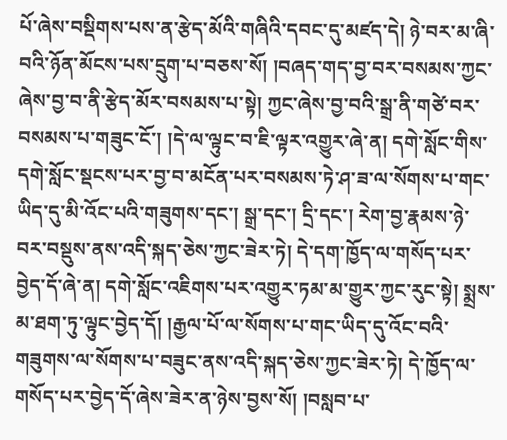པོ་ཞེས་བསྡིགས་པས་ན་རྩེད་མོའི་གཞིའི་དབང་དུ་མཛད་དེ། ཉེ་བར་མ་ཞི་བའི་ཉོན་མོངས་པས་དྲུག་པ་བཅས་སོ། །བཞད་གད་བྱ་བར་བསམས་ཀྱང་ཞེས་བྱ་བ་ནི་རྩེད་མོར་བསམས་པ་སྟེ། ཀྱང་ཞེས་བྱ་བའི་སྒྲ་ནི་གཙེ་བར་བསམས་པ་གཟུང་ངོ་། །དེ་ལ་ལྟུང་བ་ཇི་ལྟར་འགྱུར་ཞེ་ན། དགེ་སློང་གིས་དགེ་སློང་སྡངས་པར་བྱ་བ་མངོན་པར་བསམས་ཏེ་ཤ་ཟ་ལ་སོགས་པ་གང་ཡིད་དུ་མི་འོང་པའི་གཟུགས་དང་། སྒྲ་དང་། དྲི་དང་། རེག་བྱ་རྣམས་ཉེ་བར་བསྡུས་ནས་འདི་སྐད་ཅེས་ཀྱང་ཟེར་ཏེ། དེ་དག་ཁྱོད་ལ་གསོད་པར་བྱེད་དོ་ཞེ་ན། དགེ་སློང་འཇིགས་པར་འགྱུར་ཏམ་མ་གྱུར་ཀྱང་རུང་སྟེ། སྨྲས་མ་ཐག་ཏུ་ལྟུང་བྱེད་དོ། །རྒྱལ་པོ་ལ་སོགས་པ་གང་ཡིད་དུ་འོང་བའི་གཟུགས་ལ་སོགས་པ་བཟུང་ནས་འདི་སྐད་ཅེས་ཀྱང་ཟེར་ཏེ། དེ་ཁྱོད་ལ་གསོད་པར་བྱེད་དོ་ཞེས་ཟེར་ན་ཉེས་བྱས་སོ། །བསླབ་པ་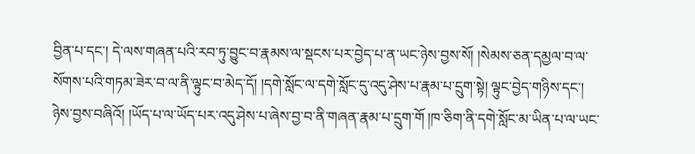བྱིན་པ་དང་། དེ་ལས་གཞན་པའི་རབ་ཏུ་བྱུང་བ་རྣམས་ལ་སྡངས་པར་བྱེད་པ་ན་ཡང་ཉེས་བྱས་སོ། །སེམས་ཅན་དམྱལ་བ་ལ་སོགས་པའི་གཏམ་ཟེར་བ་ལ་ནི་ལྟུང་བ་མེད་དོ། །དགེ་སློང་ལ་དགེ་སློང་དུ་འདུ་ཤེས་པ་རྣམ་པ་དྲུག་སྟེ། ལྟུང་བྱེད་གཉིས་དང་། ཉེས་བྱས་བཞིའོ། །ཡོད་པ་ལ་ཡོད་པར་འདུ་ཤེས་པ་ཞེས་བྱ་བ་ནི་གཞན་རྣམ་པ་དྲུག་གོ །ཁ་ཅིག་ནི་དགེ་སློང་མ་ཡིན་པ་ལ་ཡང་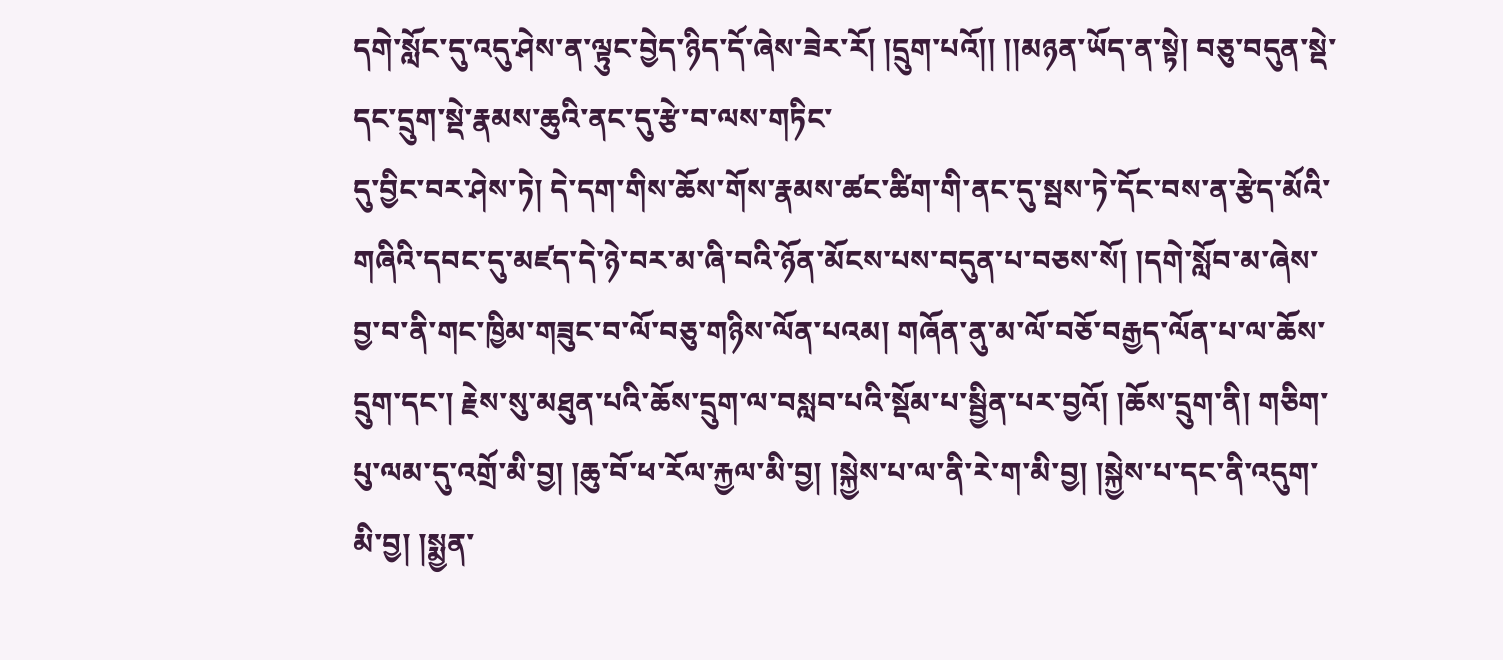དགེ་སློང་དུ་འདུ་ཤེས་ན་ལྟུང་བྱེད་ཉིད་དོ་ཞེས་ཟེར་རོ། །དྲུག་པའོ།། །།མཉན་ཡོད་ན་སྟེ། བཅུ་བདུན་སྡེ་དང་དྲུག་སྡེ་རྣམས་ཆུའི་ནང་དུ་རྩེ་བ་ལས་གཏིང་
དུ་བྱིང་བར་ཤེས་ཏེ། དེ་དག་གིས་ཆོས་གོས་རྣམས་ཚང་ཚིག་གི་ནང་དུ་སྦས་ཏེ་དོང་བས་ན་རྩེད་མོའི་གཞིའི་དབང་དུ་མཛད་དེ་ཉེ་བར་མ་ཞི་བའི་ཉོན་མོངས་པས་བདུན་པ་བཅས་སོ། །དགེ་སློབ་མ་ཞེས་བྱ་བ་ནི་གང་ཁྱིམ་གཟུང་བ་ལོ་བཅུ་གཉིས་ལོན་པའམ། གཞོན་ནུ་མ་ལོ་བཅོ་བརྒྱད་ལོན་པ་ལ་ཆོས་དྲུག་དང་། རྗེས་སུ་མཐུན་པའི་ཆོས་དྲུག་ལ་བསླབ་པའི་སྡོམ་པ་སྦྱིན་པར་བྱའོ། །ཆོས་དྲུག་ནི། གཅིག་པུ་ལམ་དུ་འགྲོ་མི་བྱ། །ཆུ་བོ་ཕ་རོལ་རྐྱལ་མི་བྱ། །སྐྱེས་པ་ལ་ནི་རེ་ག་མི་བྱ། །སྐྱེས་པ་དང་ནི་འདུག་མི་བྱ། །སྨྱན་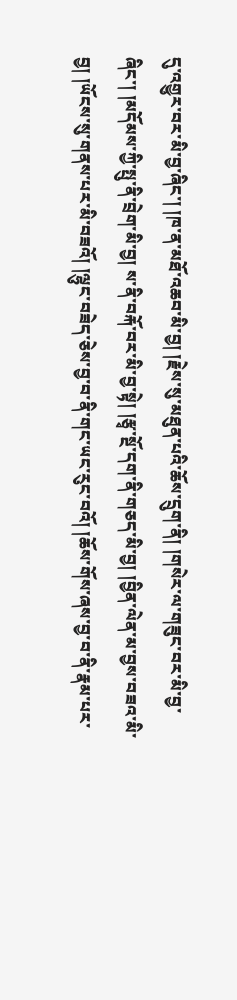དུ་འགྱུར་བར་མི་བྱ་ཞིང་། །ཁ་ན་མཐོ་འཆབ་མི་བྱ། །རྗེས་སུ་མཐུན་པའི་ཆོས་དྲུག་ནི། །གསེར་ལ་གཟུང་བར་མི་བྱ་ཞིང་། །མདོམས་ཀྱི་སྤུ་ནི་བྲེག་མི་བྱ། ས་ནི་བརྐོ་བར་མི་བྱ་སྟེ། །རྩྭ་སྔོ་དག་ནི་གཅད་མི་བྱ། །བྱིན་ལེན་མ་བྱས་བཟའ་མི་བྱ། །ཡོངས་སུ་གནས་པར་མི་བཟའོ། །ལྷུང་བཟེད་ཅེས་བྱ་བ་ནི་གང་ཡང་རུང་བའོ། །ཆོས་གོས་ཞས་བྱ་བ་ནི་རྣམ་པར་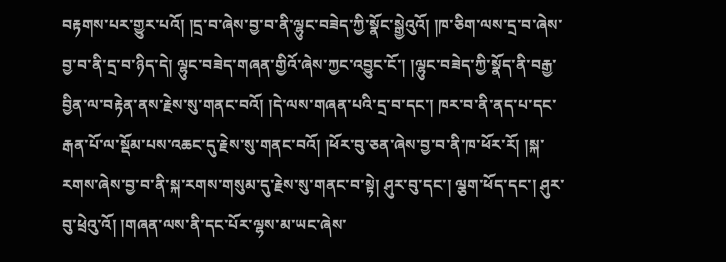བརྟགས་པར་གྱུར་པའོ། །དྲ་བ་ཞེས་བྱ་བ་ནི་ལྷུང་བཟེད་ཀྱི་སྣོང་སྒྱེའུའོ། །ཁ་ཅིག་ལས་དྲ་བ་ཞེས་བྱ་བ་ནི་དྲ་བ་ཉིད་དེ། ལྷུང་བཟེད་གཞན་གྱིའོ་ཞེས་ཀྱང་འབྱུང་ངོ་། །ལྷུང་བཟེད་ཀྱི་སྣོད་ནི་བརྒྱ་བྱིན་ལ་བརྟེན་ནས་རྗེས་སུ་གནང་བའོ། །དེ་ལས་གཞན་པའི་དྲ་བ་དང་། ཁར་བ་ནི་ནད་པ་དང་རྒན་པོ་ལ་སྡོམ་པས་འཆང་དུ་རྗེས་སུ་གནང་བའོ། །ཕོར་བུ་ཅན་ཞེས་བྱ་བ་ནི་ཁ་ཕོར་རོ། །སྐ་རགས་ཞེས་བྱ་བ་ནི་སྐ་རགས་གསུམ་དུ་རྗེས་སུ་གནང་བ་སྟེ། ཤུར་བུ་དང་། ལྕག་ཕོད་དང་། ཤུར་བུ་ཕྲེའུ་འོ། །གཞན་ལས་ནི་དང་པོར་ལྷས་མ་ཡང་ཞེས་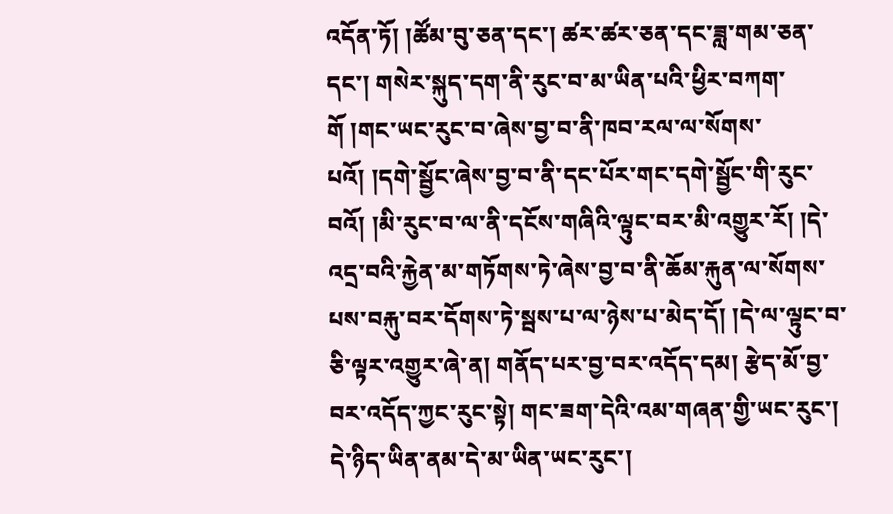འདོན་ཏོ། །ཚོམ་བུ་ཅན་དང་། ཚར་ཚར་ཅན་དང་ཟླ་གམ་ཅན་དང་། གསེར་སྐུད་དག་ནི་རུང་བ་མ་ཡིན་པའི་ཕྱིར་བཀག་གོ །གང་ཡང་རུང་བ་ཞེས་བྱ་བ་ནི་ཁབ་རལ་ལ་སོགས་པའོ། །དགེ་སྦྱོང་ཞེས་བྱ་བ་ནི་དང་པོར་གང་དགེ་སྦྱོང་གི་རུང་བའོ། །མི་རུང་བ་ལ་ནི་དངོས་གཞིའི་ལྟུང་བར་མི་འགྱུར་རོ། །དེ་འདྲ་བའི་རྐྱེན་མ་གཏོགས་ཏེ་ཞེས་བྱ་བ་ནི་ཆོམ་རྐུན་ལ་སོགས་པས་བརྐུ་བར་དོགས་ཏེ་སྦས་པ་ལ་ཉེས་པ་མེད་དོ། །དེ་ལ་ལྟུང་བ་ཅི་ལྟར་འགྱུར་ཞེ་ན། གནོད་པར་བྱ་བར་འདོད་དམ། རྩེད་མོ་བྱ་བར་འདོད་ཀྱང་རུང་སྟེ། གང་ཟག་དེའི་འམ་གཞན་གྱི་ཡང་རུང་། དེ་ཉིད་ཡིན་ནམ་དེ་མ་ཡིན་ཡང་རུང་།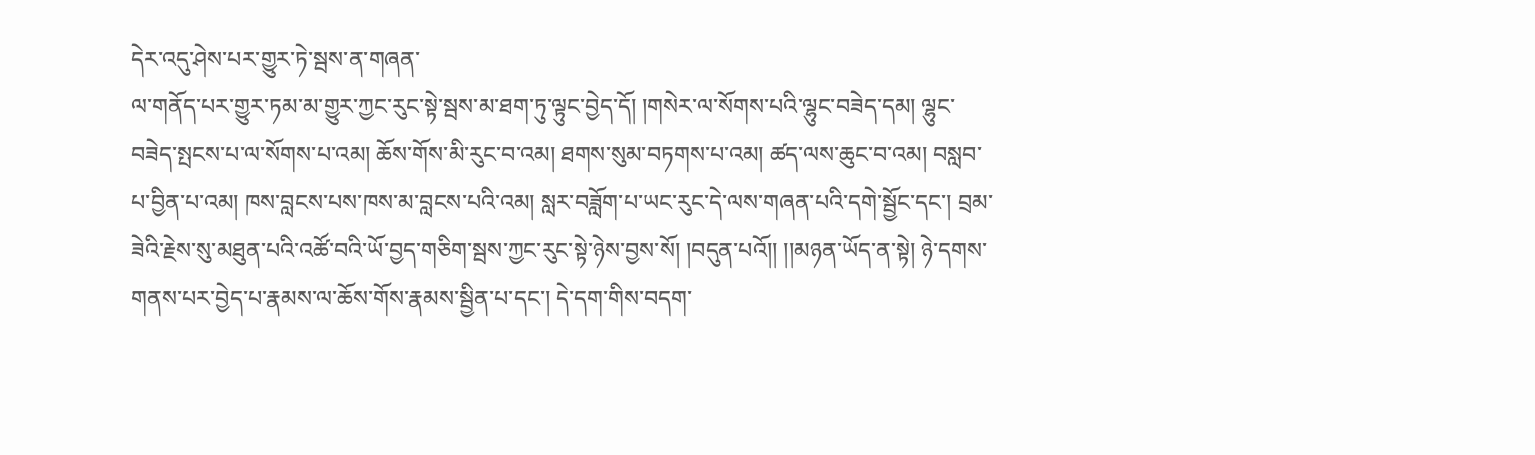དེར་འདུ་ཤེས་པར་གྱུར་ཏེ་སྦས་ན་གཞན་
ལ་གནོད་པར་གྱུར་ཏམ་མ་གྱུར་ཀྱང་རུང་སྟེ་སྦས་མ་ཐག་ཏུ་ལྟུང་བྱེད་དོ། །གསེར་ལ་སོགས་པའི་ལྷུང་བཟེད་དམ། ལྷུང་བཟེད་སྤངས་པ་ལ་སོགས་པ་འམ། ཆོས་གོས་མི་རུང་བ་འམ། ཐགས་སུམ་བཏགས་པ་འམ། ཚད་ལས་ཆུང་བ་འམ། བསླབ་པ་བྱིན་པ་འམ། ཁས་བླངས་པས་ཁས་མ་བླངས་པའི་འམ། སླར་བཟློག་པ་ཡང་རུང་དེ་ལས་གཞན་པའི་དགེ་སྦྱོང་དང་། བྲམ་ཟེའི་རྗེས་སུ་མཐུན་པའི་འཚོ་བའི་ཡོ་བྱད་གཅིག་སྦས་ཀྱང་རུང་སྟེ་ཉེས་བྱས་སོ། །བདུན་པའོ།། །།མཉན་ཡོད་ན་སྟེ། ཉེ་དགས་གནས་པར་བྱེད་པ་རྣམས་ལ་ཆོས་གོས་རྣམས་སྦྱིན་པ་དང་། དེ་དག་གིས་བདག་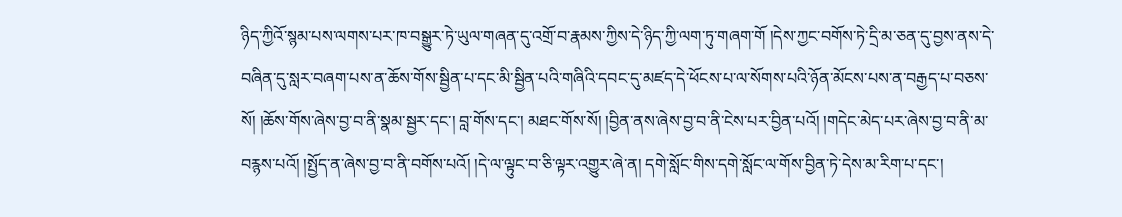ཉིད་ཀྱིའོ་སྙམ་པས་ལགས་པར་ཁ་བསྒྱུར་ཏེ་ཡུལ་གཞན་དུ་འགྲོ་བ་རྣམས་ཀྱིས་དེ་ཉིད་ཀྱི་ལག་ཏུ་གཞག་གོ །དེས་ཀྱང་བགོས་ཏེ་དྲི་མ་ཅན་དུ་བྱས་ནས་དེ་བཞིན་དུ་སླར་བཞག་པས་ན་ཆོས་གོས་སྦྱིན་པ་དང་མི་སྦྱིན་པའི་གཞིའི་དབང་དུ་མཛད་དེ་ཕོངས་པ་ལ་སོགས་པའི་ཉོན་མོངས་པས་ན་བརྒྱད་པ་བཅས་སོ། །ཆོས་གོས་ཞེས་བྱ་བ་ནི་སྣམ་སྦྱར་དང་། བླ་གོས་དང་། མཐང་གོས་སོ། །བྱིན་ནས་ཞེས་བྱ་བ་ནི་ངེས་པར་བྱིན་པའོ། །གདེང་མེད་པར་ཞེས་བྱ་བ་ནི་མ་བརྙས་པའོ། །སྤྱོད་ན་ཞེས་བྱ་བ་ནི་བགོས་པའོ། །དེ་ལ་ལྟུང་བ་ཅི་ལྟར་འགྱུར་ཞེ་ན། དགེ་སློང་གིས་དགེ་སློང་ལ་གོས་བྱིན་ཏེ་དེས་མ་རིག་པ་དང་།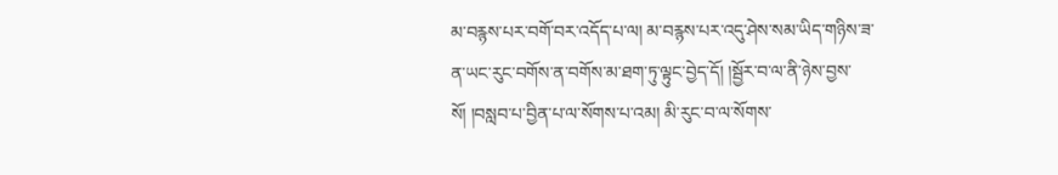མ་བརྙས་པར་བགོ་བར་འདོད་པ་ལ། མ་བརྙས་པར་འདུ་ཤེས་སམ་ཡིད་གཉིས་ཟ་ན་ཡང་རུང་བགོས་ན་བགོས་མ་ཐག་ཏུ་ལྟུང་བྱེད་དོ། །སྦྱོར་བ་ལ་ནི་ཉེས་བྱས་སོ། །བསླབ་པ་བྱིན་པ་ལ་སོགས་པ་འམ། མི་རུང་བ་ལ་སོགས་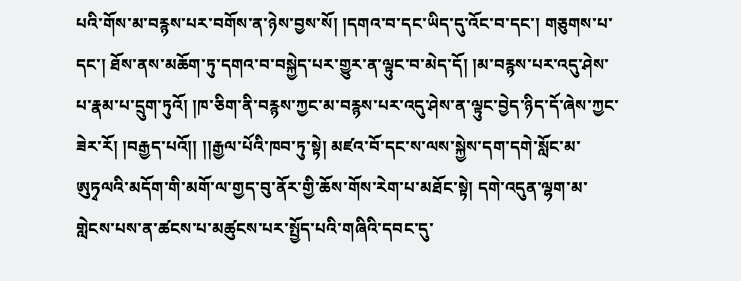པའི་གོས་མ་བརྙས་པར་བགོས་ན་ཉེས་བྱས་སོ། །དགའ་བ་དང་ཡིད་དུ་འོང་བ་དང་། གཅུགས་པ་དང་། ཐོས་ནས་མཆོག་ཏུ་དགའ་བ་བསྐྱེད་པར་གྱུར་ན་ལྟུང་བ་མེད་དོ། །མ་བརྙས་པར་འདུ་ཤེས་པ་རྣམ་པ་དྲུག་ཏུའོ། །ཁ་ཅིག་ནི་བརྙས་ཀྱང་མ་བརྙས་པར་འདུ་ཤེས་ན་ལྟུང་བྱེད་ཉིད་དོ་ཞེས་ཀྱང་ཟེར་རོ། །བརྒྱད་པའོ།། །།རྒྱལ་པོའི་ཁབ་ཏུ་སྟེ། མཛའ་བོ་དང་ས་ལས་སྐྱེས་དག་དགེ་སློང་མ་ཨུཏྭལའི་མདོག་གི་མགོ་ལ་གྱད་བུ་ནོར་གྱི་ཆོས་གོས་རེག་པ་མཐོང་སྟེ། དགེ་འདུན་ལྷག་མ་གླེངས་པས་ན་ཚངས་པ་མཚུངས་པར་སྤྱོད་པའི་གཞིའི་དབང་དུ་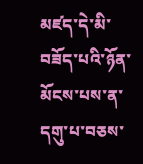མཛད་དེ་མི་བཟོད་པའི་ཉོན་
མོངས་པས་ན་དགུ་པ་བཅས་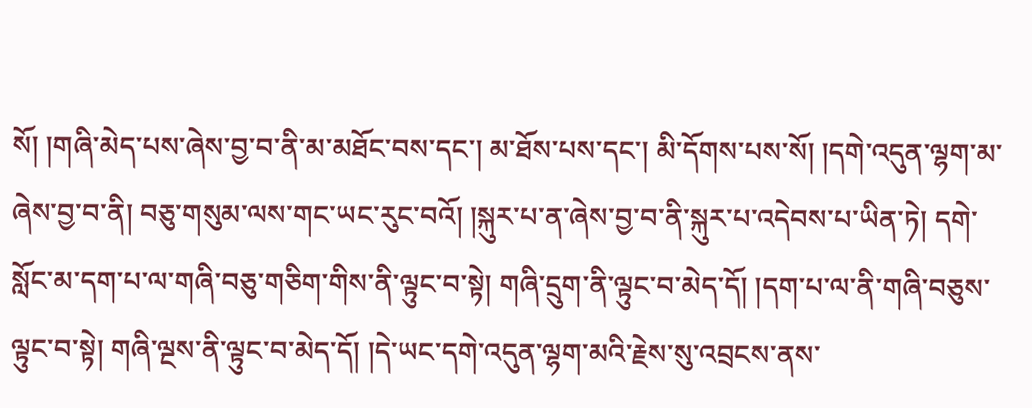སོ། །གཞི་མེད་པས་ཞེས་བྱ་བ་ནི་མ་མཐོང་བས་དང་། མ་ཐོས་པས་དང་། མི་དོགས་པས་སོ། །དགེ་འདུན་ལྷག་མ་ཞེས་བྱ་བ་ནི། བཅུ་གསུམ་ལས་གང་ཡང་རུང་བའོ། །སྐུར་པ་ན་ཞེས་བྱ་བ་ནི་སྐུར་པ་འདེབས་པ་ཡིན་ཏེ། དགེ་སློང་མ་དག་པ་ལ་གཞི་བཅུ་གཅིག་གིས་ནི་ལྟུང་བ་སྟེ། གཞི་དྲུག་ནི་ལྟུང་བ་མེད་དོ། །དག་པ་ལ་ནི་གཞི་བཅུས་ལྟུང་བ་སྟེ། གཞི་ལྔས་ནི་ལྟུང་བ་མེད་དོ། །དེ་ཡང་དགེ་འདུན་ལྷག་མའི་རྗེས་སུ་འབྲངས་ནས་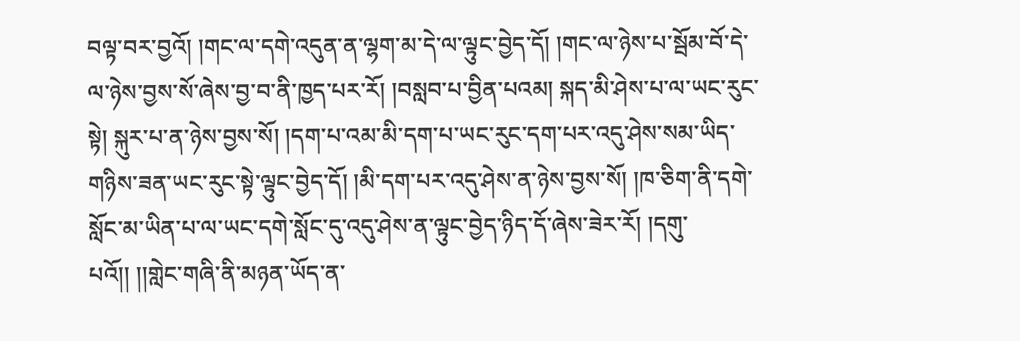བལྟ་བར་བྱའོ། །གང་ལ་དགེ་འདུན་ན་ལྷག་མ་དེ་ལ་ལྟུང་བྱེད་དོ། །གང་ལ་ཉེས་པ་སྦོམ་བོ་དེ་ལ་ཉེས་བྱས་སོ་ཞེས་བྱ་བ་ནི་ཁྱད་པར་རོ། །བསླབ་པ་བྱིན་པའམ། སྐད་མི་ཤེས་པ་ལ་ཡང་རུང་སྟེ། སྐུར་པ་ན་ཉེས་བྱས་སོ། །དག་པ་འམ་མི་དག་པ་ཡང་རུང་དག་པར་འདུ་ཤེས་སམ་ཡིད་གཉིས་ཟན་ཡང་རུང་སྟེ་ལྟུང་བྱེད་དོ། །མི་དག་པར་འདུ་ཤེས་ན་ཉེས་བྱས་སོ། །ཁ་ཅིག་ནི་དགེ་སློང་མ་ཡིན་པ་ལ་ཡང་དགེ་སློང་དུ་འདུ་ཤེས་ན་ལྟུང་བྱེད་ཉིད་དོ་ཞེས་ཟེར་རོ། །དགུ་པའོ།། །།གླེང་གཞི་ནི་མཉན་ཡོད་ན་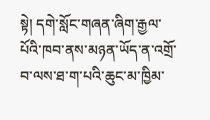སྟེ། དགེ་སློང་གཞན་ཞིག་རྒྱལ་པོའི་ཁབ་ནས་མཉན་ཡོད་ན་འགྲོ་བ་ལས་ཐ་ག་པའི་ཆུང་མ་ཁྱིམ་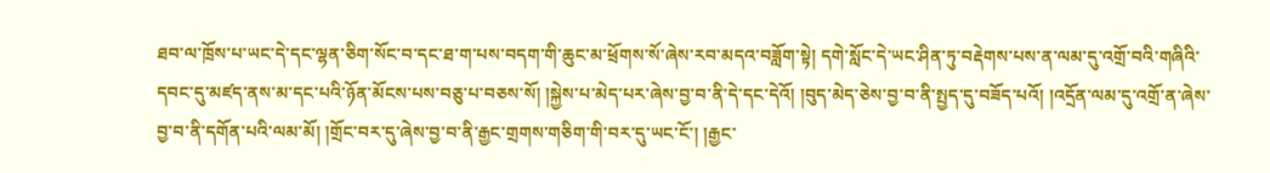ཐབ་ལ་ཁྲོས་པ་ཡང་དེ་དང་ལྷན་ཅིག་སོང་བ་དང་ཐ་ག་པས་བདག་གི་ཆུང་མ་ཕྲོགས་སོ་ཞེས་རབ་མདའ་བཟློག་སྟེ། དགེ་སློང་དེ་ཡང་ཤིན་ཏུ་བརྡེགས་པས་ན་ལམ་དུ་འགྲོ་བའི་གཞིའི་དབང་དུ་མཛད་ནས་མ་དང་པའི་ཉོན་མོངས་པས་བཅུ་པ་བཅས་སོ། །སྐྱེས་པ་མེད་པར་ཞེས་བྱ་བ་ནི་དེ་དང་དེའོ། །བུད་མེད་ཅེས་བྱ་བ་ནི་སྤྱད་དུ་བཟོད་པའོ། །འདྲོན་ལམ་དུ་འགྲོ་ན་ཞེས་བྱ་བ་ནི་དགོན་པའི་ལམ་མོ། །གྲོང་བར་དུ་ཞེས་བྱ་བ་ནི་རྒྱང་གྲགས་གཅིག་གི་བར་དུ་ཡང་ངོ་། །རྒྱང་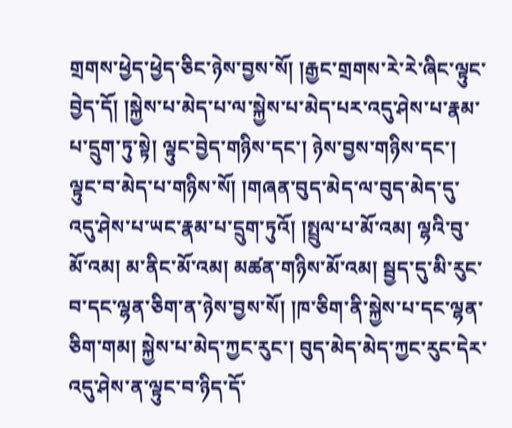གྲགས་ཕྱེད་ཕྱེད་ཅིང་ཉེས་བྱས་སོ། །རྒྱང་གྲགས་རེ་རེ་ཞིང་ལྟུང་བྱེད་དོ། །སྐྱེས་པ་མེད་པ་ལ་སྐྱེས་པ་མེད་པར་འདུ་ཤེས་པ་རྣམ་པ་དྲུག་ཏུ་སྟེ། ལྟུང་བྱེད་གཉིས་དང་། ཉེས་བྱས་གཉིས་དང་། ལྟུང་བ་མེད་པ་གཉིས་སོ། །གཞན་བུད་མེད་ལ་བུད་མེད་དུ་འདུ་ཤེས་པ་ཡང་རྣམ་པ་དྲུག་ཏུའོ། །སྤྲུལ་པ་མོ་འམ། ལྷའི་བུ་མོ་འམ། མ་ནིང་མོ་འམ། མཚན་གཉིས་མོ་འམ། སྦྱད་དུ་མི་རུང་བ་དང་ལྷན་ཅིག་ན་ཉེས་བྱས་སོ། །ཁ་ཅིག་ནི་སྐྱེས་པ་དང་ལྷན་ཅིག་གམ། སྐྱེས་པ་མེད་ཀྱང་རུང་། བུད་མེད་མེད་ཀྱང་རུང་དེར་འདུ་ཤེས་ན་ལྟུང་བ་ཉིད་དོ་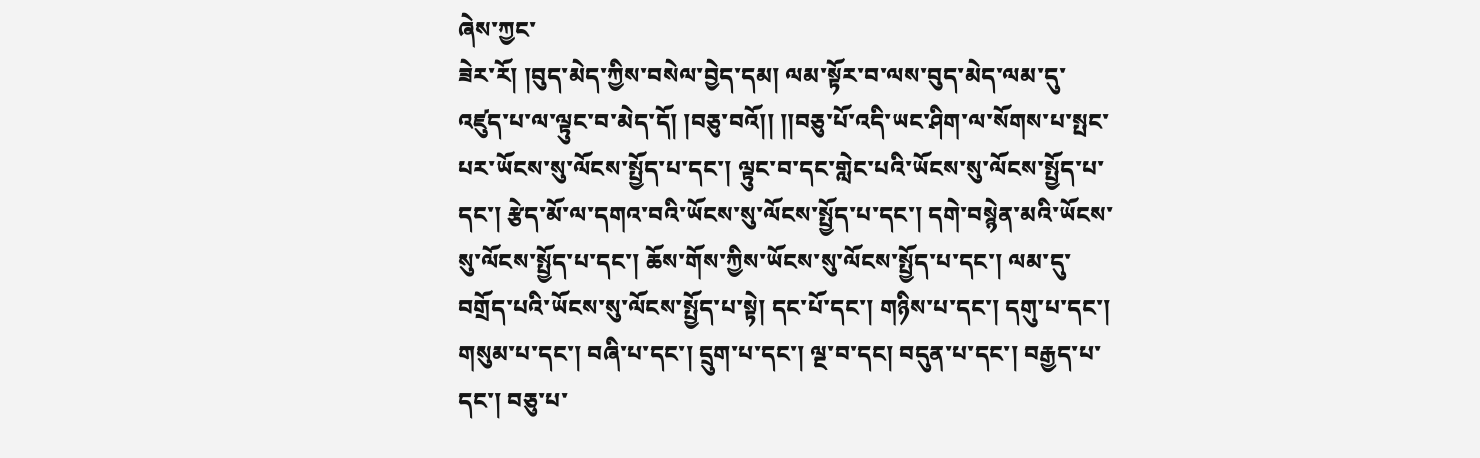ཞེས་ཀྱང་
ཟེར་རོ། །བུད་མེད་ཀྱིས་བསེལ་བྱེད་དམ། ལམ་སྟོར་བ་ལས་བུད་མེད་ལམ་དུ་འཛུད་པ་ལ་ལྟུང་བ་མེད་དོ། །བཅུ་བའོ།། །།བཅུ་པོ་འདི་ཡང་ཤིག་ལ་སོགས་པ་སྤང་པར་ཡོངས་སུ་ལོངས་སྤྱོད་པ་དང་། ལྟུང་བ་དང་གླེང་པའི་ཡོངས་སུ་ལོངས་སྤྱོད་པ་དང་། རྩེད་མོ་ལ་དགའ་བའི་ཡོངས་སུ་ལོངས་སྤྱོད་པ་དང་། དགེ་བསྙེན་མའི་ཡོངས་སུ་ལོངས་སྤྱོད་པ་དང་། ཆོས་གོས་ཀྱིས་ཡོངས་སུ་ལོངས་སྤྱོད་པ་དང་། ལམ་དུ་བགྲོད་པའི་ཡོངས་སུ་ལོངས་སྤྱོད་པ་སྟེ། དང་པོ་དང་། གཉིས་པ་དང་། དགུ་པ་དང་། གསུམ་པ་དང་། བཞི་པ་དང་། དྲུག་པ་དང་། ལྔ་བ་དང། བདུན་པ་དང་། བརྒྱད་པ་དང་། བཅུ་པ་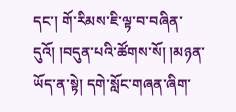དང་། གོ་རིམས་ཇི་ལྟ་བ་བཞིན་དུའོ། །བདུན་པའི་ཚོགས་སོ། །མཉན་ཡོད་ན་སྟེ། དགེ་སློང་གཞན་ཞིག་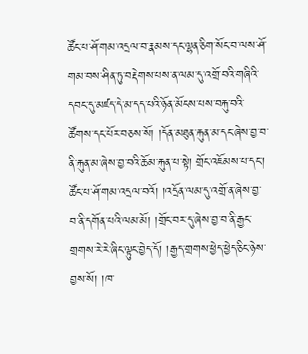ཚོང་པ་ཤོ་གམ་འདྲལ་བ་རྣམས་དང་ལྷན་ཅིག་སོང་བ་ལས་ཤོ་གམ་བས་ཤིན་ཏུ་བརྡེགས་པས་ན་ལམ་དུ་འགྲོ་བའི་གཞིའི་དབང་དུ་མཛད་དེ་མ་དད་པའི་ཉོན་མོངས་པས་བརྐུ་བའི་ཚོགས་དང་པོར་བཅས་སོ། །དོན་མཐུན་རྐུན་མ་དང་ཞེས་བྱ་བ་ནི་རྐུན་མ་ཞེས་བྱ་བའི་ཆོམ་རྐུན་པ་སྟེ། གྲོང་འཇོམས་པ་དང་། ཚོང་པ་ཤོ་གམ་འདྲལ་བའོ། །འདྲོན་ལམ་དུ་འགྲོ་ན་ཞེས་བྱ་བ་ནི་དགོན་པའི་ལམ་མོ། །གྲོང་བར་དུ་ཞེས་བྱ་བ་ནི་རྒྱང་གྲགས་རེ་རེ་ཞིང་ལྟུང་བྱེད་དོ། །རྒྱད་གྲགས་ཕྱེད་ཕྱེད་ཅིང་ཉེས་བྱས་སོ། །ཁ་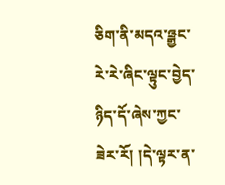ཅིག་ནི་མདའ་འྲྒྱང་རེ་རེ་ཞིང་ལྟུང་བྱེད་ཉིད་དོ་ཞེས་ཀྱང་ཟེར་རོ། །དེ་ལྟར་ན་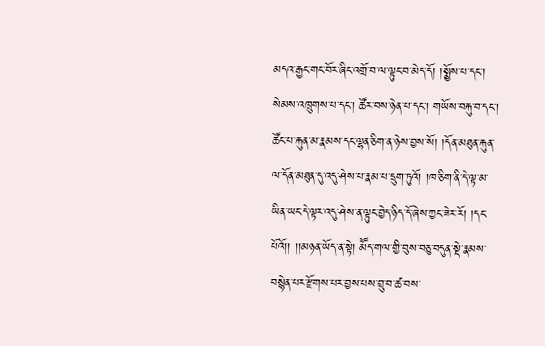མདའ་རྒྱང་གང་བོར་ཞིང་འགྲོ་བ་ལ་ལྟུང་བ་མེད་དོ། །སྨྱོས་པ་དང་། སེམས་འཁྲུགས་པ་དང་། ཚོར་བས་ཉེན་པ་དང་། གཡོས་བརྐུ་བ་དང་། ཚོང་པ་རྐུན་མ་རྣམས་དང་ལྷན་ཅིག་ན་ཉེས་བྱས་སོ། །དོན་མཐུན་རྐུན་ལ་དོན་མཐུན་དུ་འདུ་ཤེས་པ་རྣམ་པ་དྲུག་ཏུའོ། །ཁ་ཅིག་ནི་དེ་ལྟ་མ་ཡིན་ཡང་དེ་ལྟར་འདུ་ཤེས་ན་ལྟུང་བྱེད་ཉིད་དོ་ཞེས་ཀྱང་ཟེར་རོ། །དང་པོའོ།། །།མཉན་ཡོད་ན་སྟེ། མཽད་གལ་གྱི་བུས་བཅུ་བདུན་སྡེ་རྣམས་བསྙེན་པར་རྫོགས་པར་བྱས་པས་བྲུ་བ་ཚ་བས་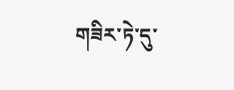གཟིར་ཏེ་དུ་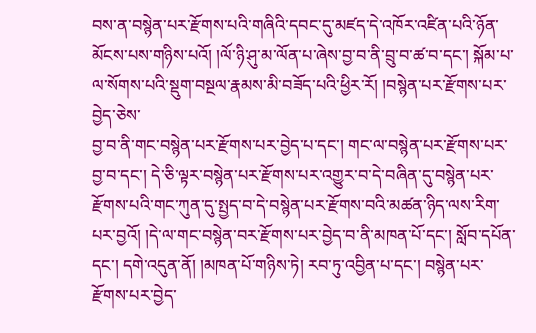བས་ན་བསྙེན་པར་རྫོགས་པའི་གཞིའི་དབང་དུ་མཛད་དེ་འཁོར་འཛིན་པའི་ཉོན་མོངས་པས་གཉིས་པའོ། །ལོ་ཉི་ཤུ་མ་ལོན་པ་ཞེས་བྱ་བ་ནི་བྲུ་བ་ཚ་བ་དང་། སྐོམ་པ་ལ་སོགས་པའི་སྡུག་བསྔལ་རྣམས་མི་བཟོད་པའི་ཕྱིར་རོ། །བསྙེན་པར་རྫོགས་པར་བྱེད་ཅེས་
བྱ་བ་ནི་གང་བསྙེན་པར་རྫོགས་པར་བྱེད་པ་དང་། གང་ལ་བསྙེན་པར་རྫོགས་པར་བྱ་བ་དང་། དེ་ཅི་ལྟར་བསྙེན་པར་རྫོགས་པར་འགྱུར་བ་དེ་བཞིན་དུ་བསྙེན་པར་རྫོགས་པའི་གང་ཀུན་དུ་སྤྱད་བ་དེ་བསྙེན་པར་རྫོགས་བའི་མཚན་ཉིད་ལས་རིག་པར་བྱའོ། །དེ་ལ་གང་བསྙེན་བར་རྫོགས་པར་བྱེད་བ་ནི་མཁན་པོ་དང་། སློབ་དཔོན་དང་། དགེ་འདུན་ནོ། །མཁན་པོ་གཉིས་ཏེ། རབ་ཏུ་འབྱིན་པ་དང་། བསྙེན་པར་རྫོགས་པར་བྱེད་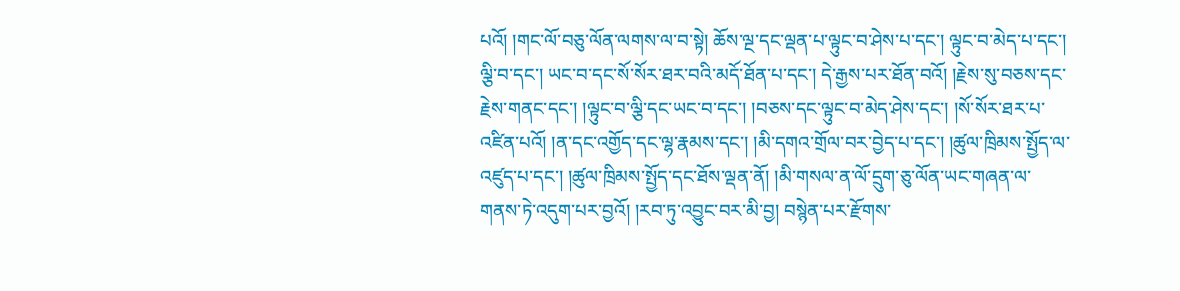པའོ། །གང་ལོ་བཅུ་ལོན་ལགས་ལ་བ་སྟེ། ཆོས་ལྔ་དང་ལྡན་པ་ལྟུང་བ་ཤེས་པ་དང་། ལྟུང་བ་མེད་པ་དང་། ལྕི་བ་དང་། ཡང་བ་དང་སོ་སོར་ཐར་བའི་མདོ་ཐོན་པ་དང་། དེ་རྒྱས་པར་ཐོན་བའོ། །རྗེས་སུ་བཅས་དང་རྗེས་གནང་དང་། །ལྟུང་བ་ལྕི་དང་ཡང་བ་དང་། །བཅས་དང་ལྟུང་བ་མེད་ཤེས་དང་། །སོ་སོར་ཐར་པ་འཛིན་པའོ། །ན་དང་འགྱོད་དང་ལྷ་རྣམས་དང་། །མི་དགའ་གྲོལ་བར་བྱེད་པ་དང་། །ཚུལ་ཁྲིམས་སྤྱོད་ལ་འཛུད་པ་དང་། །ཚུལ་ཁྲིམས་སྤྱོད་དང་ཐོས་ལྡན་ནོ། །མི་གསལ་ན་ལོ་དྲུག་ཅུ་ལོན་ཡང་གཞན་ལ་གནས་ཏེ་འདུག་པར་བྱའོ། །རབ་ཏུ་འབྱུང་བར་མི་བྱ། བསྙེན་པར་རྫོགས་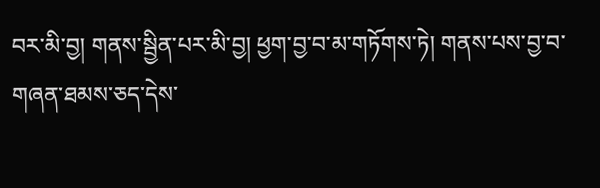བར་མི་བྱ། གནས་སྦྱིན་པར་མི་བྱ། ཕྱག་བྱ་བ་མ་གཏོགས་ཏེ། གནས་པས་བྱ་བ་གཞན་ཐམས་ཅད་དེས་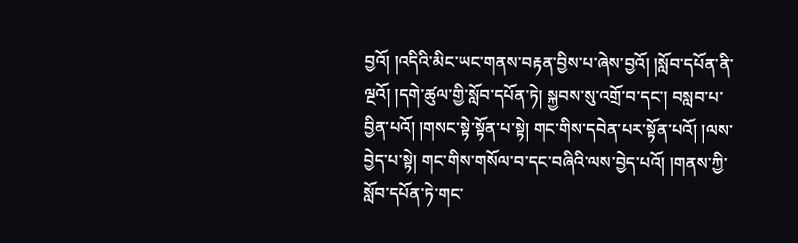བྱའོ། །འདིའི་མིང་ཡང་གནས་བརྟན་བྱིས་པ་ཞེས་བྱའོ། །སློབ་དཔོན་ནི་ལྔའོ། །དགེ་ཚུལ་གྱི་སློབ་དཔོན་ཏེ། སྐྱབས་སུ་འགྲོ་བ་དང་། བསླབ་པ་བྱིན་པའོ། །གསང་སྟེ་སྟོན་པ་སྟེ། གང་གིས་དབེན་པར་སྟོན་པའོ། །ལས་བྱེད་པ་སྟེ། གང་གིས་གསོལ་བ་དང་བཞིའི་ལས་བྱེད་པའོ། །གནས་ཀྱི་སློབ་དཔོན་ཏེ་གང་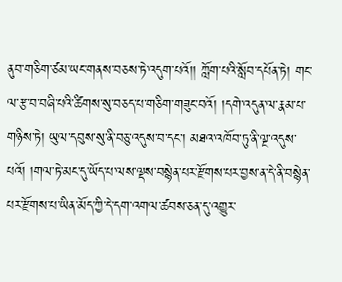ནུབ་གཅིག་ཙམ་ཡང་གནས་བཅས་ཏེ་འདུག་པའོ།། ཀློག་པའི་སློབ་དཔོན་ཏེ། གང་ལ་རྩ་བ་བཞི་པའི་ཚིགས་སུ་བཅད་པ་གཅིག་གཟུང་བའོ། །དགེ་འདུན་ལ་རྣམ་པ་གཉིས་ཏེ། ཡུལ་དབུས་སུ་ནི་བཅུ་འདུས་བ་དང་། མཐའ་འཁོབ་ཏུ་ནི་ལྔ་འདུས་པའོ། །གལ་ཏེ་མང་དུ་ཡོད་པ་ལས་ལྡས་བསྙེན་པར་རྫོགས་པར་བྱས་ན་དེ་ནི་བསྙེན་པར་རྫོགས་པ་ཡིན་མོད་ཀྱི་དེ་དག་འགལ་ཚབས་ཅན་དུ་འགྱུར་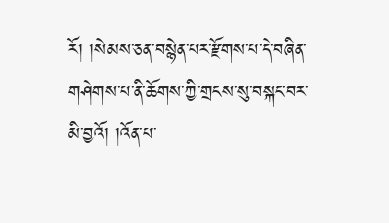རོ། །སེམས་ཅན་བསྙེན་པར་རྫོགས་པ་དེ་བཞིན་གཤེགས་པ་ནི་ཆོགས་ཀྱི་གྲངས་སུ་བསྐང་བར་མི་བྱའོ། །འོན་པ་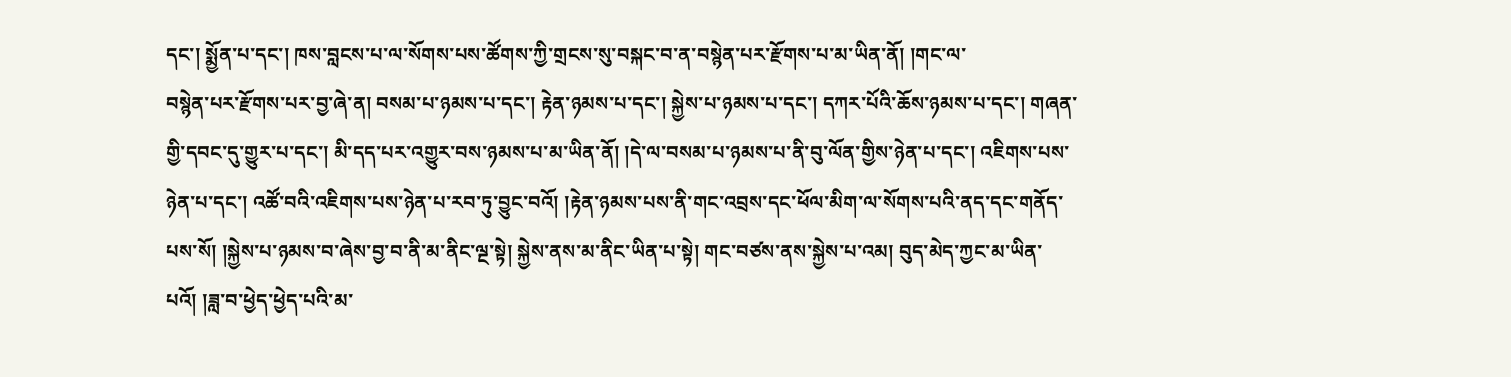དང་། སྨྱོན་པ་དང་། ཁས་བླངས་པ་ལ་སོགས་པས་ཚོགས་ཀྱི་གྲངས་སུ་བསྐང་བ་ན་བསྙེན་པར་རྫོགས་པ་མ་ཡིན་ནོ། །གང་ལ་
བསྙེན་པར་རྫོགས་པར་བྱ་ཞེ་ན། བསམ་པ་ཉམས་པ་དང་། རྟེན་ཉམས་པ་དང་། སྐྱེས་པ་ཉམས་པ་དང་། དཀར་པོའི་ཆོས་ཉམས་པ་དང་། གཞན་གྱི་དབང་དུ་གྱུར་པ་དང་། མི་དད་པར་འགྱུར་བས་ཉམས་པ་མ་ཡིན་ནོ། །དེ་ལ་བསམ་པ་ཉམས་པ་ནི་བུ་ལོན་གྱིས་ཉེན་པ་དང་། འཇིགས་པས་ཉེན་པ་དང་། འཚོ་བའི་འཇིགས་པས་ཉེན་པ་རབ་ཏུ་བྱུང་བའོ། །རྟེན་ཉམས་པས་ནི་གང་འབྲས་དང་ཕོལ་མིག་ལ་སོགས་པའི་ནད་དང་གནོད་པས་སོ། །སྐྱེས་པ་ཉམས་བ་ཞེས་བྱ་བ་ནི་མ་ནིང་ལྔ་སྟེ། སྐྱེས་ནས་མ་ནིང་ཡིན་པ་སྟེ། གང་བཙས་ནས་སྐྱེས་པ་འམ། བུད་མེད་ཀྱང་མ་ཡིན་པའོ། །ཟླ་བ་ཕྱེད་ཕྱེད་པའི་མ་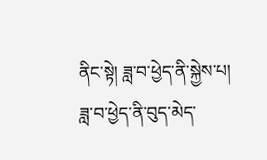ནིང་སྟེ། ཟླ་བ་ཕྱེད་ནི་སྐྱེས་པ། ཟླ་བ་ཕྱེད་ནི་བུད་མེད་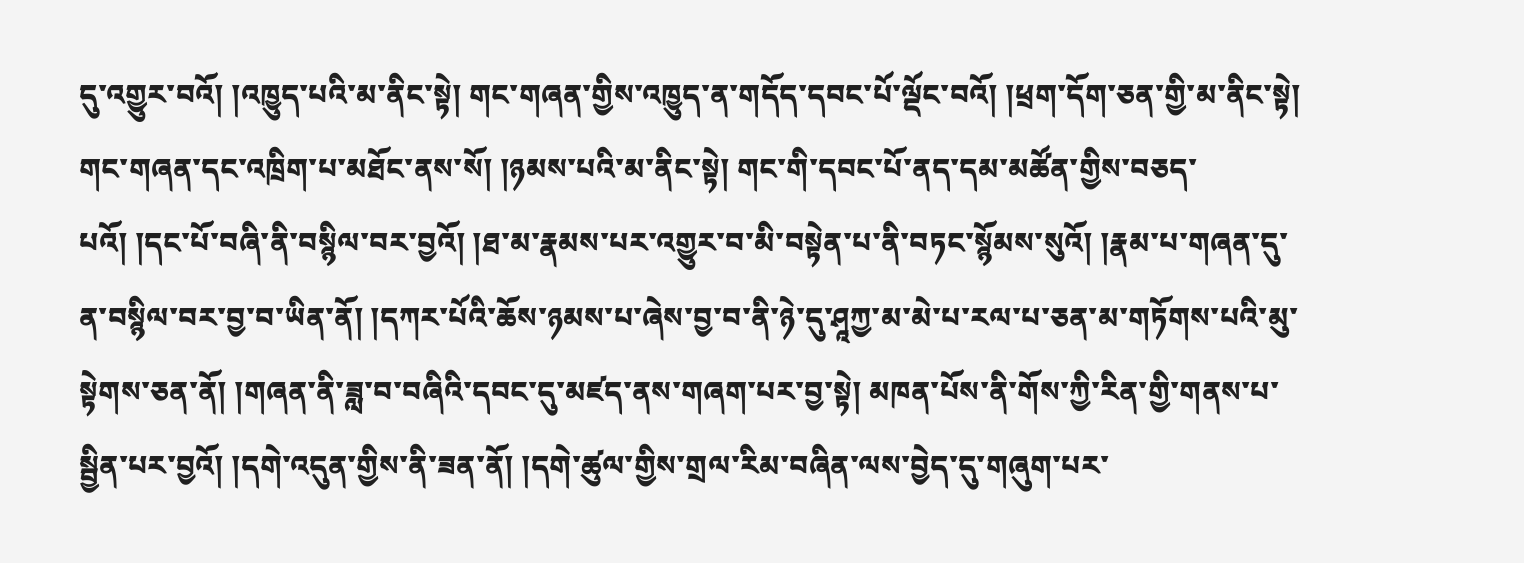དུ་འགྱུར་བའོ། །འཁྱུད་པའི་མ་ནིང་སྟེ། གང་གཞན་གྱིས་འཁྱུད་ན་གདོད་དབང་པོ་ལྡོང་བའོ། །ཕྲག་དོག་ཅན་གྱི་མ་ནིང་སྟེ། གང་གཞན་དང་འཁྲིག་པ་མཐོང་ནས་སོ། །ཉམས་པའི་མ་ནིང་སྟེ། གང་གི་དབང་པོ་ནད་དམ་མཚོན་གྱིས་བཅད་པའོ། །དང་པོ་བཞི་ནི་བསྙིལ་བར་བྱའོ། །ཐ་མ་རྣམས་པར་འགྱུར་བ་མི་བསྟེན་པ་ནི་བཏང་སྙོམས་སུའོ། །རྣམ་པ་གཞན་དུ་ན་བསྙིལ་བར་བྱ་བ་ཡིན་ནོ། །དཀར་པོའི་ཆོས་ཉམས་པ་ཞེས་བྱ་བ་ནི་ཉེ་དུ་ཤཱཀྱ་མ་མེ་པ་རལ་པ་ཅན་མ་གཏོགས་པའི་མུ་སྟེགས་ཅན་ནོ། །གཞན་ནི་ཟླ་བ་བཞིའི་དབང་དུ་མཛད་ནས་གཞག་པར་བྱ་སྟེ། མཁན་པོས་ནི་གོས་ཀྱི་རིན་གྱི་གནས་པ་སྦྱིན་པར་བྱའོ། །དགེ་འདུན་གྱིས་ནི་ཟན་ནོ། །དགེ་ཚུལ་གྱིས་གྲལ་རིམ་བཞིན་ལས་བྱེད་དུ་གཞུག་པར་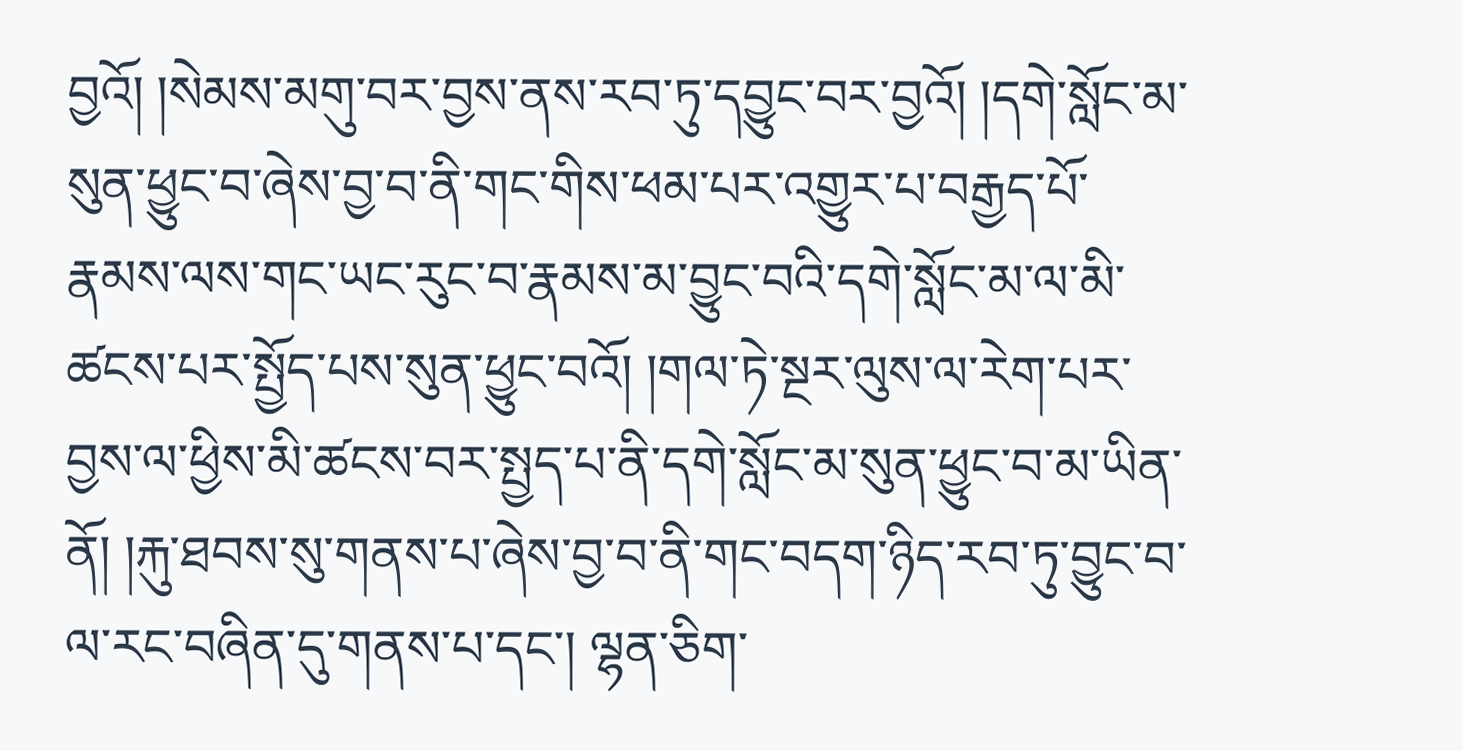བྱའོ། །སེམས་མགུ་བར་བྱས་ནས་རབ་ཏུ་དབྱུང་བར་བྱའོ། །དགེ་སློང་མ་སུན་ཕྱུང་བ་ཞེས་བྱ་བ་ནི་གང་གིས་ཕམ་པར་འགྱུར་པ་བརྒྱད་པོ་རྣམས་ལས་གང་ཡང་རུང་བ་རྣམས་མ་བྱུང་བའི་དགེ་སློང་མ་ལ་མི་ཚངས་པར་སྤྱོད་པས་སུན་ཕྱུང་བའོ། །གལ་ཏེ་སྔར་ལུས་ལ་རེག་པར་བྱས་ལ་ཕྱིས་མི་ཚངས་བར་སྤྱད་པ་ནི་དགེ་སློང་མ་སུན་ཕྱུང་བ་མ་ཡིན་ནོ། །རྐུ་ཐབས་སུ་གནས་པ་ཞེས་བྱ་བ་ནི་གང་བདག་ཉིད་རབ་ཏུ་བྱུང་བ་ལ་རང་བཞིན་དུ་གནས་པ་དང་། ལྷན་ཅིག་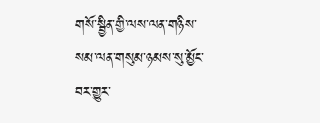གསོ་སྦྱིན་གྱི་ལས་ལན་གཉིས་སམ་ལན་གསུམ་ཉམས་སུ་མྱོང་བར་གྱུར་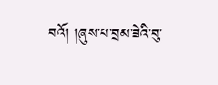བའོ། །ཞུས་པ་བྲམ་ཟེའི་བུ་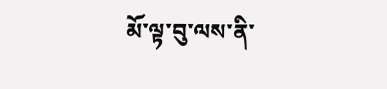མོ་ལྟ་བུ་ལས་ནི་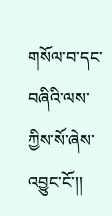གསོལ་བ་དང་བཞིའི་ལས་ཀྱིས་སོ་ཞེས་འབྱུང་ངོ་།།